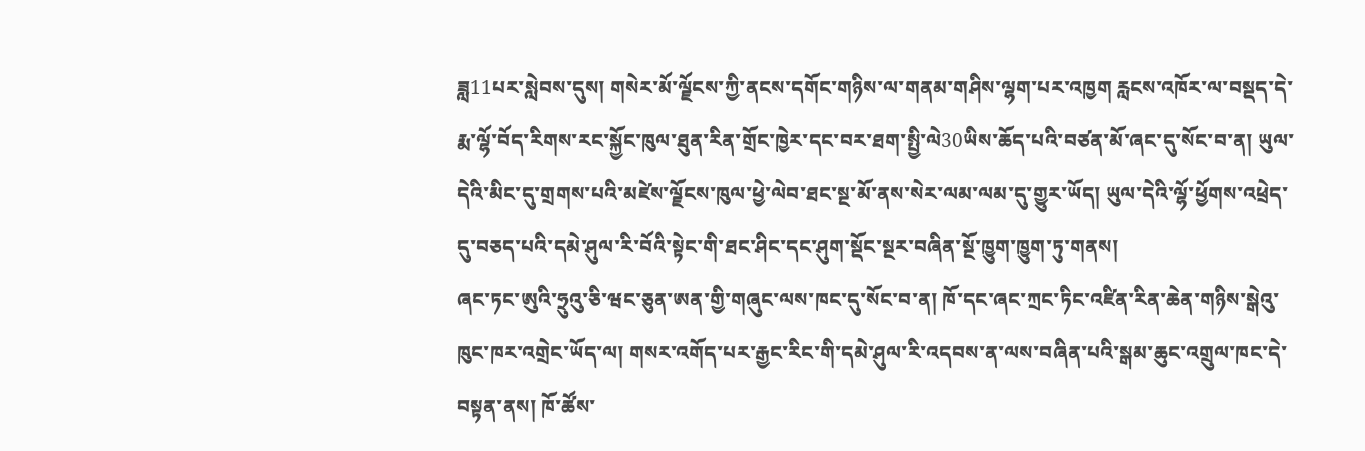ཟླ11པར་སླེབས་དུས། གསེར་མོ་ལྗོངས་ཀྱི་ནངས་དགོང་གཉིས་ལ་གནམ་གཤིས་ལྷག་པར་འཁྱག རླངས་འཁོར་ལ་བསྡད་དེ་རྨ་ལྷོ་བོད་རིགས་རང་སྐྱོང་ཁུལ་ཐུན་རིན་གྲོང་ཁྱེར་དང་བར་ཐག་སྤྱི་ལེ30ཡིས་ཆོད་པའི་བཙན་མོ་ཞང་དུ་སོང་བ་ན། ཡུལ་དེའི་མིང་དུ་གྲགས་པའི་མཛེས་ལྗོངས་ཁུལ་ཕྱེ་ལེབ་ཐང་སྔ་མོ་ནས་སེར་ལམ་ལམ་དུ་གྱུར་ཡོད། ཡུལ་དེའི་ལྷོ་ཕྱོགས་འཕྲེད་དུ་བཅད་པའི་དམེ་ཤུལ་རི་བོའི་སྟེང་གི་ཐང་ཤིང་དང་ཤུག་སྡོང་སྔར་བཞིན་སྔོ་ཁྱུག་ཁྱུག་ཏུ་གནས།
ཞང་ཏང་ཨུའི་ཧྲུའུ་ཅི་ཝང་ཅུན་ཨན་གྱི་གཞུང་ལས་ཁང་དུ་སོང་བ་ན། ཁོ་དང་ཞང་ཀྲང་ཏིང་འཛིན་རིན་ཆེན་གཉིས་སྒེའུ་ཁུང་ཁར་འགྲེང་ཡོད་ལ། གསར་འགོད་པར་རྒྱང་རིང་གི་དམེ་ཤུལ་རི་འདབས་ན་ལས་བཞིན་པའི་སྒམ་ཆུང་འགྲུལ་ཁང་དེ་བསྟན་ནས། ཁོ་ཚོས་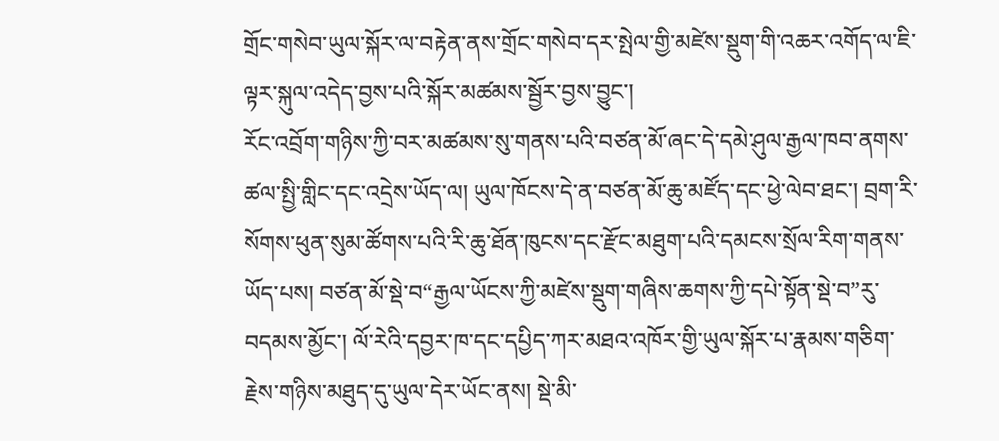གྲོང་གསེབ་ཡུལ་སྐོར་ལ་བརྟེན་ནས་གྲོང་གསེབ་དར་སྤེལ་གྱི་མཛེས་སྡུག་གི་འཆར་འགོད་ལ་ཇི་ལྟར་སྐུལ་འདེད་བྱས་པའི་སྐོར་མཚམས་སྦྱོར་བྱས་བྱུང་།
རོང་འབྲོག་གཉིས་ཀྱི་བར་མཚམས་སུ་གནས་པའི་བཙན་མོ་ཞང་དེ་དམེ་ཤུལ་རྒྱལ་ཁབ་ནགས་ཚལ་སྤྱི་གླིང་དང་འདྲེས་ཡོད་ལ། ཡུལ་ཁོངས་དེ་ན་བཙན་མོ་ཆུ་མཛོད་དང་ཕྱེ་ལེབ་ཐང་། བྲག་རི་སོགས་ཕུན་སུམ་ཚོགས་པའི་རི་ཆུ་ཐོན་ཁུངས་དང་རྫོང་མཐུག་པའི་དམངས་སྲོལ་རིག་གནས་ཡོད་པས། བཙན་མོ་སྡེ་བ“རྒྱལ་ཡོངས་ཀྱི་མཛེས་སྡུག་གཞིས་ཆགས་ཀྱི་དཔེ་སྟོན་སྡེ་བ”རུ་བདམས་མྱོང་། ལོ་རེའི་དབྱར་ཁ་དང་དཔྱིད་ཀར་མཐའ་འཁོར་གྱི་ཡུལ་སྐོར་པ་རྣམས་གཅིག་རྗེས་གཉིས་མཐུད་དུ་ཡུལ་དེར་ཡོང་ནས། སྡེ་མི་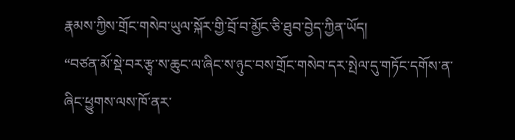རྣམས་ཀྱིས་གྲོང་གསེབ་ཡུལ་སྐོར་གྱི་བྲོ་བ་མྱོང་ཅི་ཐུབ་བྱེད་ཀྱིན་ཡོད།
“བཙན་མོ་སྡེ་བར་རྩྭ་ས་ཆུང་ལ་ཞིང་ས་ཉུང་བས་གྲོང་གསེབ་དར་སྤེལ་དུ་གཏོང་དགོས་ན་ཞིང་ཕྱུགས་ལས་ཁོ་ནར་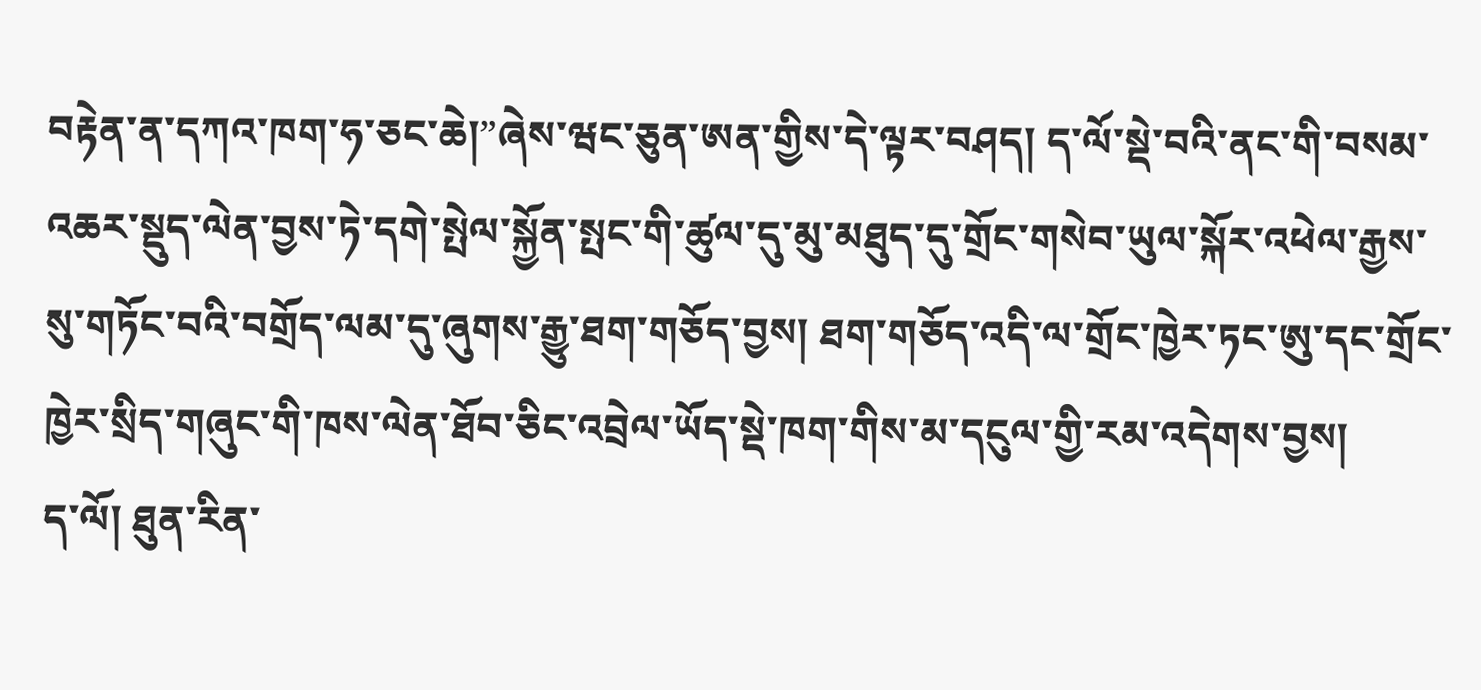བརྟེན་ན་དཀའ་ཁག་ཧ་ཅང་ཆེ།”ཞེས་ཝང་ཅུན་ཨན་གྱིས་དེ་ལྟར་བཤད། ད་ལོ་སྡེ་བའི་ནང་གི་བསམ་འཆར་སྡུད་ལེན་བྱས་ཏེ་དགེ་སྤེལ་སྐྱོན་སྤང་གི་ཚུལ་དུ་མུ་མཐུད་དུ་གྲོང་གསེབ་ཡུལ་སྐོར་འཕེལ་རྒྱས་སུ་གཏོང་བའི་བགྲོད་ལམ་དུ་ཞུགས་རྒྱུ་ཐག་གཅོད་བྱས། ཐག་གཅོད་འདི་ལ་གྲོང་ཁྱེར་ཏང་ཨུ་དང་གྲོང་ཁྱེར་སྲིད་གཞུང་གི་ཁས་ལེན་ཐོབ་ཅིང་འབྲེལ་ཡོད་སྡེ་ཁག་གིས་མ་དངུལ་གྱི་རམ་འདེགས་བྱས།
ད་ལོ། ཐུན་རིན་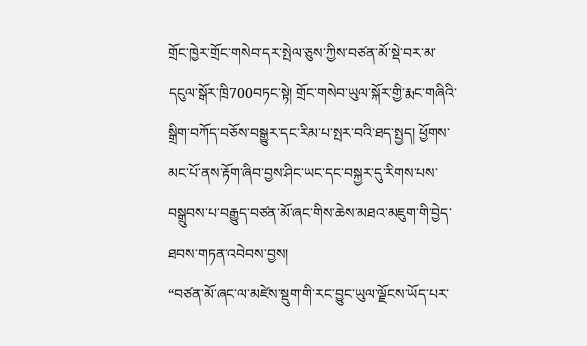གྲོང་ཁྱེར་གྲོང་གསེབ་དར་སྤེལ་ཅུས་ཀྱིས་བཙན་མོ་སྡེ་བར་མ་དངུལ་སྒོར་ཁྲི700བཏང་སྟེ། གྲོང་གསེབ་ཡུལ་སྐོར་གྱི་རྨང་གཞིའི་སྒྲིག་བཀོད་བཅོས་བསྒྱུར་དང་རིམ་པ་སྤར་བའི་ཐད་སྤྱད། ཕྱོགས་མང་པོ་ནས་རྟོག་ཞིབ་བྱས་ཤིང་ཡང་དང་བསྐྱར་དུ་རིགས་པས་བསྒྲུབས་པ་བརྒྱུད་བཙན་མོ་ཞང་གིས་ཆེས་མཐའ་མཇུག་གི་བྱེད་ཐབས་གཏན་འབེབས་བྱས།
“བཙན་མོ་ཞང་ལ་མཛེས་སྡུག་གི་རང་བྱུང་ཡུལ་ལྗོངས་ཡོད་པར་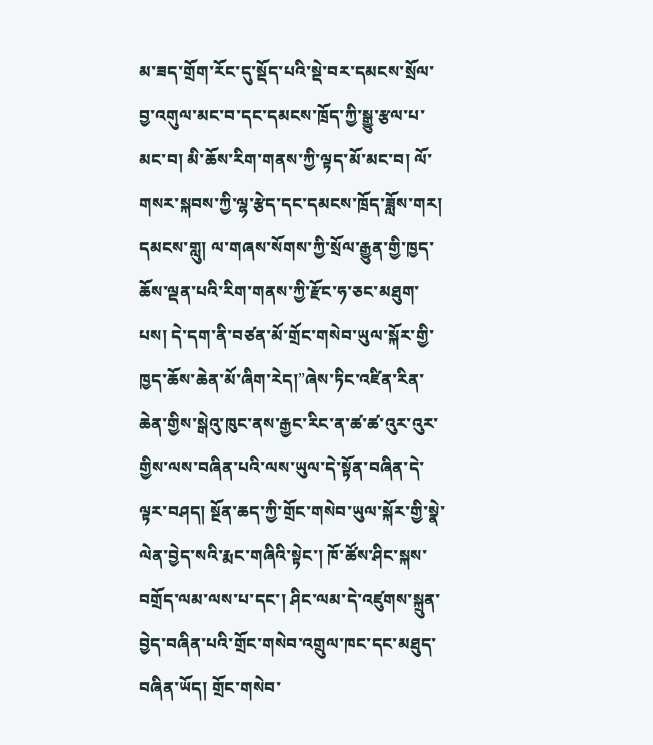མ་ཟད་གྲོག་རོང་དུ་སྡོད་པའི་སྡེ་བར་དམངས་སྲོལ་བྱ་འགུལ་མང་བ་དང་དམངས་ཁྲོད་ཀྱི་སྒྱུ་རྩལ་པ་མང་བ། མི་ཆོས་རིག་གནས་ཀྱི་ལྟད་མོ་མང་བ། ལོ་གསར་སྐབས་ཀྱི་ལྷ་རྩེད་དང་དམངས་ཁྲོད་ཟློས་གར། དམངས་གླུ། ལ་གཞས་སོགས་ཀྱི་སྲོལ་རྒྱུན་གྱི་ཁྱད་ཆོས་ལྡན་པའི་རིག་གནས་ཀྱི་རྫོང་ཧ་ཅང་མཐུག་པས། དེ་དག་ནི་བཙན་མོ་གྲོང་གསེབ་ཡུལ་སྐོར་གྱི་ཁྱད་ཆོས་ཆེན་མོ་ཞིག་རེད།”ཞེས་ཏིང་འཛིན་རིན་ཆེན་གྱིས་སྒེའུ་ཁུང་ནས་རྒྱང་རིང་ན་ཚ་ཚ་འུར་འུར་གྱིས་ལས་བཞིན་པའི་ལས་ཡུལ་དེ་སྟོན་བཞིན་དེ་ལྟར་བཤད། སྔོན་ཆད་ཀྱི་གྲོང་གསེབ་ཡུལ་སྐོར་གྱི་སྣེ་ལེན་བྱེད་སའི་རྨང་གཞིའི་སྟེང་། ཁོ་ཚོས་ཤིང་སྐས་བགྲོད་ལམ་ལས་པ་དང་། ཤིང་ལམ་དེ་འཛུགས་སྐྲུན་བྱེད་བཞིན་པའི་གྲོང་གསེབ་འགྲུལ་ཁང་དང་མཐུད་བཞིན་ཡོད། གྲོང་གསེབ་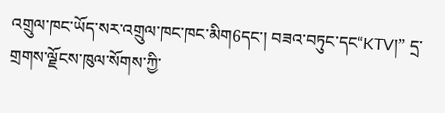འགྲུལ་ཁང་ཡོད་སར་འགྲུལ་ཁང་ཁང་མིག6དང་། བཟའ་བཏུང་དང“KTV།” དྲ་གྲགས་ལྗོངས་ཁུལ་སོགས་ཀྱི་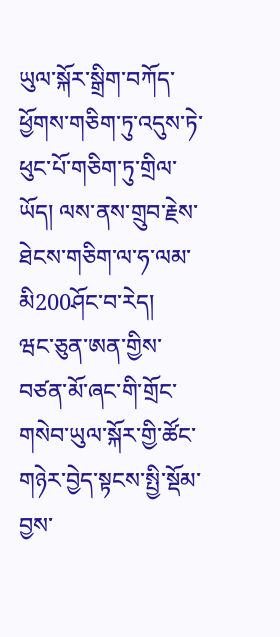ཡུལ་སྐོར་སྒྲིག་བཀོད་ཕྱོགས་གཅིག་ཏུ་འདུས་ཏེ་ཕུང་པོ་གཅིག་ཏུ་གྲིལ་ཡོད། ལས་ནས་གྲུབ་རྗེས་ཐེངས་གཅིག་ལ་ཧ་ལམ་མི200ཤོང་བ་རེད།
ཝང་ཅུན་ཨན་གྱིས་བཙན་མོ་ཞང་གི་གྲོང་གསེབ་ཡུལ་སྐོར་གྱི་ཚོང་གཉེར་བྱེད་སྟངས་སྤྱི་སྡོམ་བྱས་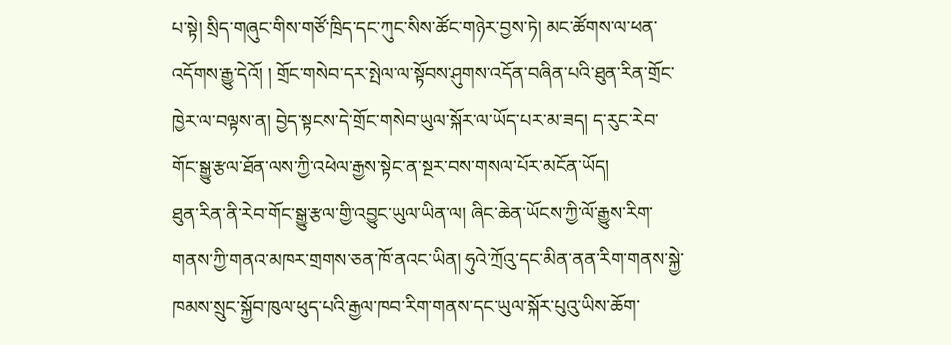པ་སྟེ། སྲིད་གཞུང་གིས་གཙོ་ཁྲིད་དང་ཀུང་སིས་ཚོང་གཉེར་བྱས་ཏེ། མང་ཚོགས་ལ་ཕན་འདོགས་རྒྱུ་དེའོ། ། གྲོང་གསེབ་དར་སྤེལ་ལ་སྟོབས་ཤུགས་འདོན་བཞིན་པའི་ཐུན་རིན་གྲོང་ཁྱེར་ལ་བལྟས་ན། བྱེད་སྟངས་དེ་གྲོང་གསེབ་ཡུལ་སྐོར་ལ་ཡོད་པར་མ་ཟད། ད་རུང་རེབ་གོང་སྒྱུ་རྩལ་ཐོན་ལས་ཀྱི་འཕེལ་རྒྱས་སྟེང་ན་སྔར་བས་གསལ་པོར་མངོན་ཡོད།
ཐུན་རིན་ནི་རེབ་གོང་སྒྱུ་རྩལ་གྱི་འབྱུང་ཡུལ་ཡིན་ལ། ཞིང་ཆེན་ཡོངས་ཀྱི་ལོ་རྒྱུས་རིག་གནས་ཀྱི་གནའ་མཁར་གྲགས་ཅན་ཁོ་ནའང་ཡིན། ཧུའེ་ཀྲོའུ་དང་མིན་ནན་རིག་གནས་སྐྱེ་ཁམས་སྲུང་སྐྱོབ་ཁུལ་ཕུད་པའི་རྒྱལ་ཁབ་རིག་གནས་དང་ཡུལ་སྐོར་པུའུ་ཡིས་ཆོག་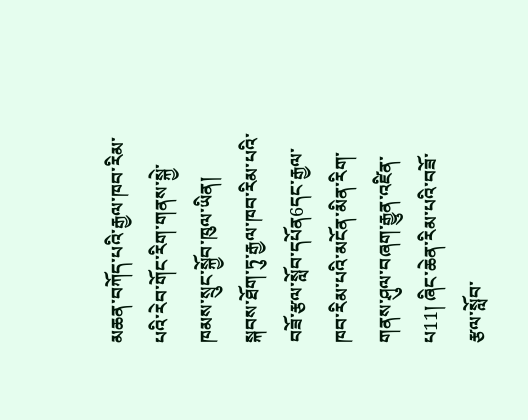མཆན་བཀོད་པའི་རྒྱལ་ཁབ་རིམ་པའི་རེབ་གོང་རིག་གནས་སྐྱེ་ཁམས་སྲུང་སྐྱོབ་ཁུལ་ཡིན། སྐབས་ཐོག་ཏུ་རྒྱལ་ཁབ་རིམ་པའི་བཟོ་རྩལ་སློབ་དཔོན6དང་རྒྱལ་ཁབ་རིམ་པའི་མངོན་མིན་རིག་གནས་ཤུལ་བཞག་རྒྱུན་འཛིན་པ11། ཞིང་ཆེན་རིམ་པའི་བཟོ་རྩལ་སློབ་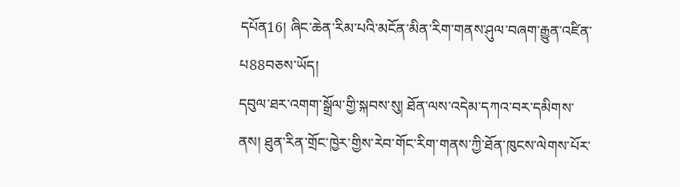དཔོན16། ཞིང་ཆེན་རིམ་པའི་མངོན་མིན་རིག་གནས་ཤུལ་བཞག་རྒྱུན་འཛིན་པ88བཅས་ཡོད།
དབུལ་ཐར་འགག་སྒྲོལ་གྱི་སྐབས་སུ། ཐོན་ལས་འདེམ་དཀའ་བར་དམིགས་ནས། ཐུན་རིན་གྲོང་ཁྱེར་གྱིས་རེབ་གོང་རིག་གནས་ཀྱི་ཐོན་ཁུངས་ལེགས་པོར་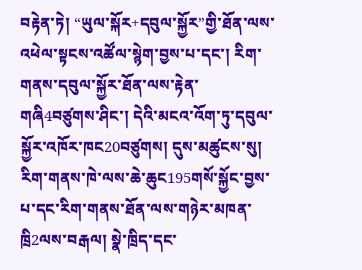བརྟེན་ཏེ། “ཡུལ་སྐོར+དབུལ་སྐྱོར”གྱི་ཐོན་ལས་འཕེལ་སྟངས་འཚོལ་སྙེག་བྱས་པ་དང་། རིག་གནས་དབུལ་སྐྱོར་ཐོན་ལས་རྟེན་གཞི4བཙུགས་ཤིང་། དེའི་མངའ་འོག་ཏུ་དབུལ་སྐྱོར་འཁོར་ཁང20བཙུགས། དུས་མཚུངས་སུ། རིག་གནས་ཁེ་ལས་ཆེ་ཆུང195གསོ་སྐྱོང་བྱས་པ་དང་རིག་གནས་ཐོན་ལས་གཉེར་མཁན་ཁྲི2ལས་བརྒལ། སྣེ་ཁྲིད་དང་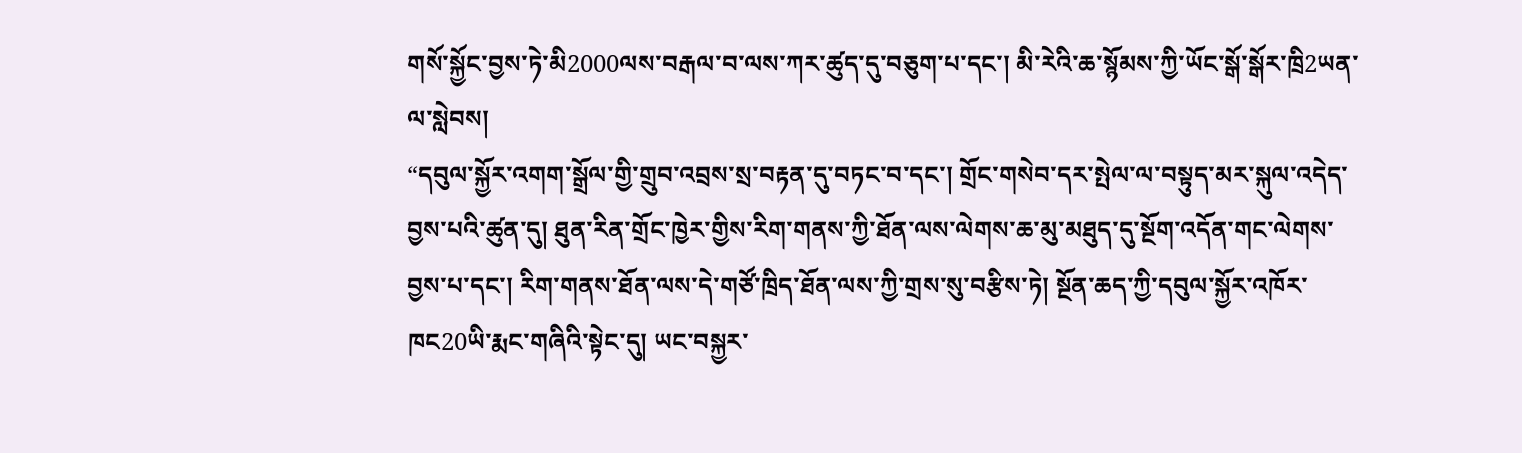གསོ་སྐྱོང་བྱས་ཏེ་མི2000ལས་བརྒལ་བ་ལས་ཀར་ཚུད་དུ་བཅུག་པ་དང་། མི་རེའི་ཆ་སྙོམས་ཀྱི་ཡོང་སྒོ་སྒོར་ཁྲི2ཡན་ལ་སླེབས།
“དབུལ་སྐྱོར་འགག་སྒྲོལ་གྱི་གྲུབ་འབྲས་སྲ་བརྟན་དུ་བཏང་བ་དང་། གྲོང་གསེབ་དར་སྤེལ་ལ་བསྟུད་མར་སྐུལ་འདེད་བྱས་པའི་ཚུན་དུ། ཐུན་རིན་གྲོང་ཁྱེར་གྱིས་རིག་གནས་ཀྱི་ཐོན་ལས་ལེགས་ཆ་མུ་མཐུད་དུ་སྔོག་འདོན་གང་ལེགས་བྱས་པ་དང་། རིག་གནས་ཐོན་ལས་དེ་གཙོ་ཁྲིད་ཐོན་ལས་ཀྱི་གྲས་སུ་བརྩིས་ཏེ། སྔོན་ཆད་ཀྱི་དབུལ་སྐྱོར་འཁོར་ཁང20ཡི་རྨང་གཞིའི་སྟེང་དུ། ཡང་བསྐྱར་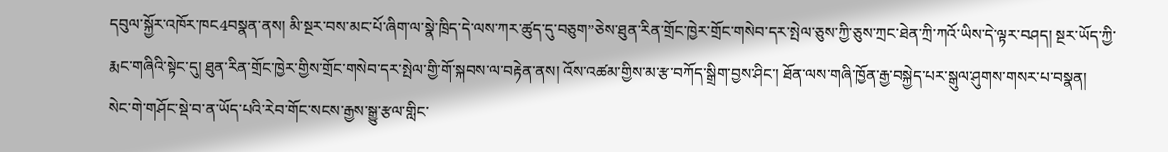དབུལ་སྐྱོར་འཁོར་ཁང4བསྣན་ནས། མི་སྔར་བས་མང་པོ་ཞིག་ལ་སྣེ་ཁྲིད་དེ་ལས་ཀར་ཚུད་དུ་བཅུག”ཅེས་ཐུན་རིན་གྲོང་ཁྱེར་གྲོང་གསེབ་དར་སྤེལ་ཅུས་ཀྱི་ཅུས་ཀྲང་ཐེན་ཀྲི་ཀའོ་ཡིས་དེ་ལྟར་བཤད། སྔར་ཡོད་ཀྱི་རྨང་གཞིའི་སྟེང་དུ། ཐུན་རིན་གྲོང་ཁྱེར་གྱིས་གྲོང་གསེབ་དར་སྤེལ་གྱི་གོ་སྐབས་ལ་བརྟེན་ནས། འོས་འཚམ་གྱིས་མ་རྩ་བཀོད་སྒྲིག་བྱས་ཤིང་། ཐོན་ལས་གཞི་ཁྱོན་རྒྱ་བསྐྱེད་པར་སྒུལ་ཤུགས་གསར་པ་བསྣན།
སེང་གེ་གཤོང་སྡེ་བ་ན་ཡོད་པའི་རེབ་གོང་སངས་རྒྱས་སྒྱུ་རྩལ་གླིང་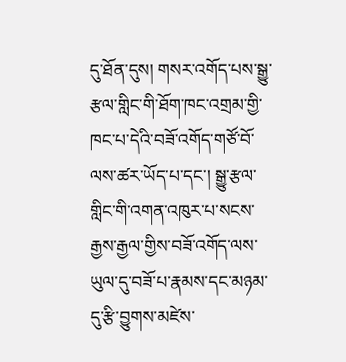དུ་ཐོན་དུས། གསར་འགོད་པས་སྒྱུ་རྩལ་གླིང་གི་ཐོག་ཁང་འགྲམ་གྱི་ཁང་པ་དེའི་བཟོ་འགོད་གཙོ་བོ་ལས་ཚར་ཡོད་པ་དང་། སྒྱུ་རྩལ་གླིང་གི་འགན་འཁུར་པ་སངས་རྒྱས་རྒྱལ་གྱིས་བཟོ་འགོད་ལས་ཡུལ་དུ་བཟོ་པ་རྣམས་དང་མཉམ་དུ་རྩི་བྱུགས་མཛེས་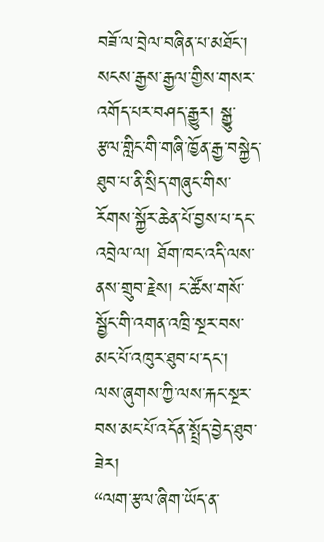བཟོ་ལ་བྲེལ་བཞིན་པ་མཐོང་།
སངས་རྒྱས་རྒྱལ་གྱིས་གསར་འགོད་པར་བཤད་རྒྱུར། སྒྱུ་རྩལ་གླིང་གི་གཞི་ཁྱོན་རྒྱ་བསྐྱེད་ཐུབ་པ་ནི་སྲིད་གཞུང་གིས་རོགས་སྐྱོར་ཆེན་པོ་བྱས་པ་དང་འབྲེལ་ལ། ཐོག་ཁང་འདི་ལས་ནས་གྲུབ་རྗེས། ང་ཚོས་གསོ་སྦྱོང་གི་འགན་འཁྲི་སྔར་བས་མང་པོ་འཁུར་ཐུབ་པ་དང་། ལས་ཞུགས་ཀྱི་ལས་རྐང་སྔར་བས་མང་པོ་འདོན་སྤྲོད་བྱེད་ཐུབ་ཟེར།
“ལག་རྩལ་ཞིག་ཡོད་ན་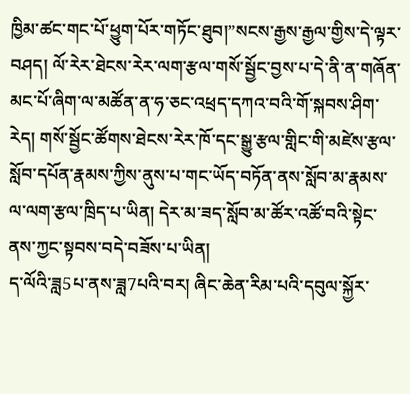ཁྱིམ་ཚང་གང་པོ་ཕྱུག་པོར་གཏོང་ཐུབ།”སངས་རྒྱས་རྒྱལ་གྱིས་དེ་ལྟར་བཤད། ལོ་རེར་ཐེངས་རེར་ལག་རྩལ་གསོ་སྦྱོང་བྱས་པ་དེ་ནི་ན་གཞོན་མང་པོ་ཞིག་ལ་མཚོན་ན་ཧ་ཅང་འཕྲད་དཀའ་བའི་གོ་སྐབས་ཤིག་རེད། གསོ་སྦྱོང་ཚོགས་ཐེངས་རེར་ཁོ་དང་སྒྱུ་རྩལ་གླིང་གི་མཛེས་རྩལ་སློབ་དཔོན་རྣམས་ཀྱིས་ནུས་པ་གང་ཡོད་བཏོན་ནས་སློབ་མ་རྣམས་ལ་ལག་རྩལ་ཁྲིད་པ་ཡིན། དེར་མ་ཟད་སློབ་མ་ཚོར་འཚོ་བའི་སྟེང་ནས་ཀྱང་སྟབས་བདེ་བཟོས་པ་ཡིན།
ད་ལོའི་ཟླ5པ་ནས་ཟླ7པའི་བར། ཞིང་ཆེན་རིམ་པའི་དབུལ་སྐྱོར་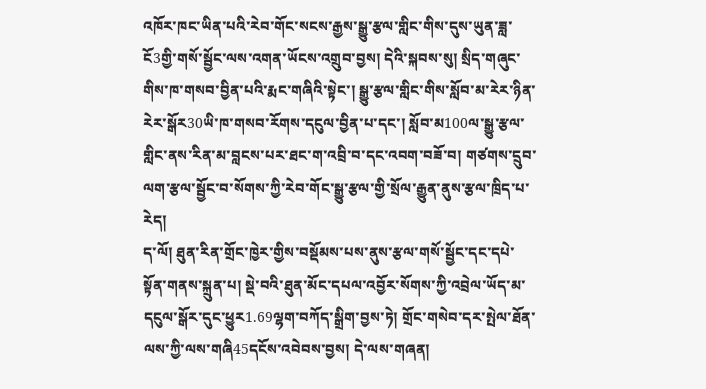འཁོར་ཁང་ཡིན་པའི་རེབ་གོང་སངས་རྒྱས་སྒྱུ་རྩལ་གླིང་གིས་དུས་ཡུན་ཟླ་ངོ3གྱི་གསོ་སྦྱོང་ལས་འགན་ཡོངས་འགྲུབ་བྱས། དེའི་སྐབས་སུ། སྲིད་གཞུང་གིས་ཁ་གསབ་བྱིན་པའི་རྨང་གཞིའི་སྟེང་། སྒྱུ་རྩལ་གླིང་གིས་སློབ་མ་རེར་ཉིན་རེར་སྒོར30ཡི་ཁ་གསབ་རོགས་དངུལ་བྱིན་པ་དང་། སློབ་མ100ལ་སྒྱུ་རྩལ་གླིང་ནས་རིན་མ་བླངས་པར་ཐང་ག་འབྲི་བ་དང་འབག་བཟོ་བ། གཙགས་དྲུབ་ལག་རྩལ་སྦྱོང་བ་སོགས་ཀྱི་རེབ་གོང་སྒྱུ་རྩལ་གྱི་སྲོལ་རྒྱུན་ནུས་རྩལ་ཁྲིད་པ་རེད།
ད་ལོ། ཐུན་རིན་གྲོང་ཁྱེར་གྱིས་བསྡོམས་པས་ནུས་རྩལ་གསོ་སྦྱོང་དང་དཔེ་སྟོན་གནས་སྐྲུན་པ། སྡེ་བའི་ཐུན་མོང་དཔལ་འབྱོར་སོགས་ཀྱི་འབྲེལ་ཡོད་མ་དངུལ་སྒོར་དུང་ཕྱུར1.69ལྷག་བཀོད་སྒྲིག་བྱས་ཏེ། གྲོང་གསེབ་དར་སྤེལ་ཐོན་ལས་ཀྱི་ལས་གཞི45དངོས་འབེབས་བྱས། དེ་ལས་གཞན།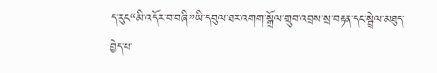ད་རུང“མི་འདོར་བ་བཞི”ཡི་དབུལ་ཐར་འགག་སྒྲོལ་གྲུབ་འབྲས་སྲ་བརྟན་དང་སྦྲེལ་མཐུད་བྱེད་པ་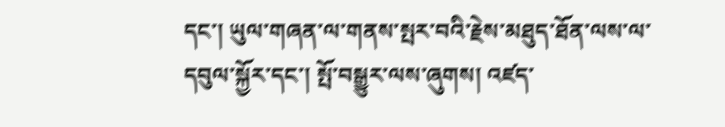དང་། ཡུལ་གཞན་ལ་གནས་སྤར་བའི་རྗེས་མཐུད་ཐོན་ལས་ལ་དབུལ་སྐྱོར་དང་། སྤོ་བསྒྱུར་ལས་ཞུགས། འཛད་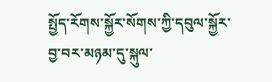སྤྱོད་རོགས་སྐྱོར་སོགས་ཀྱི་དབུལ་སྐྱོར་བྱ་བར་མཉམ་དུ་སྐུལ་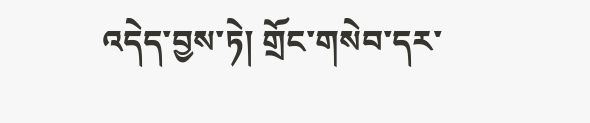འདེད་བྱས་ཏེ། གྲོང་གསེབ་དར་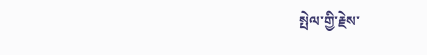སྤེལ་གྱི་རྗེས་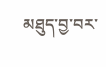མཐུད་བྱ་བར་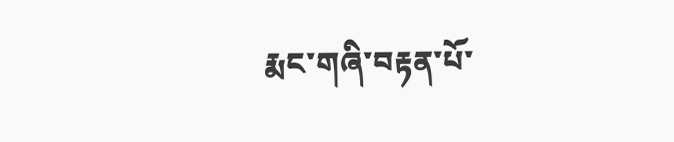རྨང་གཞི་བརྟན་པོ་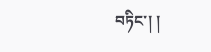བཏིང་། །